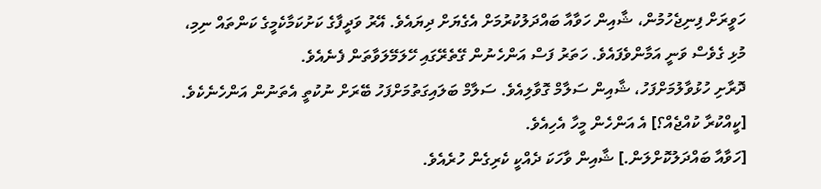ހަވީރަށް ފިނިޖެހުމުން، ޝާއިން ހަވާއާ ބައްދަލުކުރުމަށް އެގެޔަށް ދިޔައެވެ. އޭރު ވަދީފާގެ ކަށުކަމާކެމީގެ ކަންތައް ނިމި، މުޅި ގެވެސް ވަނީ އަމާންވެފައެވެ. ހަތަރު ފަސް އަންހެނުން ގޭތެރޭގައި ހޭލަމޭލަވާތަން ފެނެއެވެ.
ދޮރާށި ހުޅުވާލުމަށްފަހު، ޝާއިން ސަލާމް ގޮވާލިއެވެ. ސަލާމް ބަލައިގަތުމަށްފަހު ބޭރަށް ނުކުތީ އެތަނުން އަންހެނެކެވެ.
[ކީއްކުރާ ކުއްޖެއް؟] އެ އަންހެން މީހާ އެހިއެވެ.
[ހަވާއާ ބައްދަލުކޮށްލަން.] ޝާއިން ވާހަކަ ދެއްކީ ކެރިގެން ހުރެއެވެ.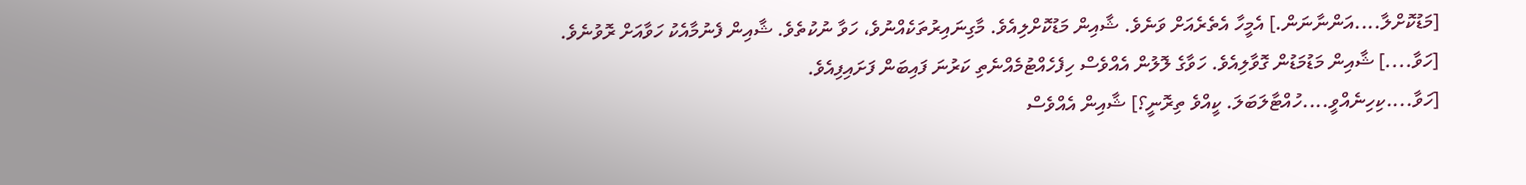[މަޑުކޮށްލާ....އަންނާނަން.] އެމީހާ އެތެރެއަށް ވަނެވެ. ޝާއިން މަޑުކޮށްލިއެވެ. މާގިނައިރުތަކެއްނުވެ، ހަވާ ނުކުތެވެ. ޝާއިން ފެނުމާއެކު ހަވާއަށް ރޮވުނެވެ.
[ހަވާ....] ޝާއިން މަޑުމަޑުން ގޮވާލިއެވެ. ހަވާގެ ލޮލުން އެއްވެސް ހިފެހެއްޓުމެއްނެތި ކަރުނަ ފައިބަން ފަށައިފިއެވެ.
[ހަވާ....ކިހިނެއްވީ....ހުއްޓާލަބަލަ. ކީއްވެ ތިރޮނީ؟] ޝާއިން އެއްވެސް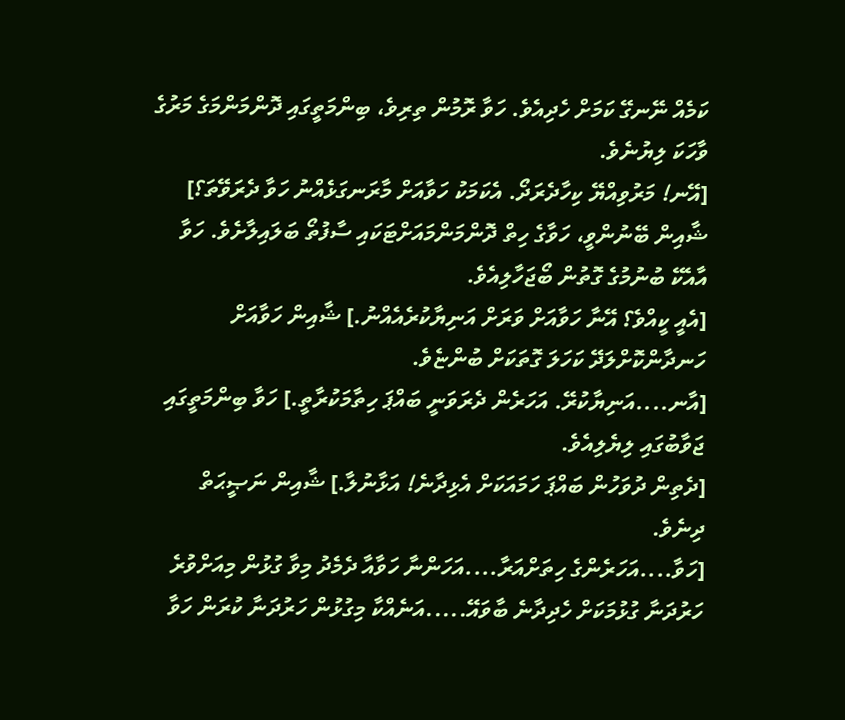ކަމެއް ނޭނގޭ ކަމަށް ހެދިއެވެ. ހަވާ ރޮމުން ތިރިވެ، ބިންމަތީގައި ދޮންމަންމަގެ މަރުގެ ވާހަކަ ލިޔުނެވެ.
[އޭނ! މަރުވިއްޔޭ ކިހާދެރަދޯ. އެކަމަކު ހަވާއަށް މާރަނގަޅެއްނު ހަވާ ދެރަވޭތަ؟] ޝާއިން ބޭނުންވީ، ހަވާގެ ހިތް ދޮންމަންމައަށްޓަކައި ސާފުތޯ ބަލައިލާށެވެ. ހަވާ އާއެކޭ ބުނުމުގެ ގޮތުން ބޯޖަހާލިއެވެ.
[އެއީ ކީއްވެ؟ އޭނާ ހަވާއަށް ވަރަށް އަނިޔާކުރެއެއްނު.] ޝާއިން ހަވާއަށް ހަނދާންކޮށްލަދޭ ކަހަލަ ގޮތަކަށް ބުންޏެވެ.
[އާނ....އަނިޔާކުރޭ. އަހަރެން ދެރަވަނީ ބައްޕަ ހިތާމަކުރާތީ.] ހަވާ ބިންމަތީގައި ޖަވާބުގައި ލިޔެލިއެވެ.
[ދެތިން ދުވަހުން ބައްޕަ ހަމައަކަށް އެޅިދާނެ! އަޅާނުލާ.] ޝާއިން ނަޞީޙަތް ދިނެވެ.
[ހަވާ....އަހަރެންގެ ހިތަށްއަރާ....އަހަންނާ ހަވާއާ ދެމެދު މިވާ ގުޅުން މިއަށްވުރެ ހަރުދަނާ ގުޅުމަކަށް ހެދިދާނެ ބާވައޭ.....އަނެއްކާ މިގުޅުން ހަރުދަނާ ކުރަން ހަވާ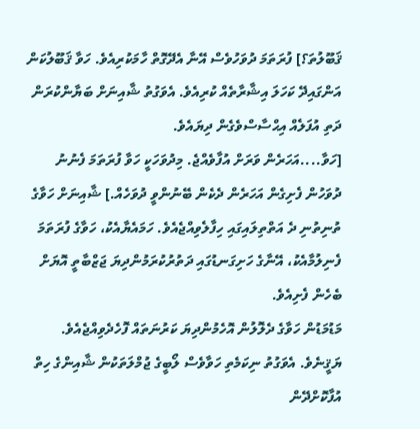ޤަބޫލުތަ؟] ފުރަތަމަ ދުވަހުވެސް އޭނާ އެދޭގޮތް ހާމަކުރިއެވެ. ހަވާ ޤަބޫލުކަން އަންގައިދޭ ކަހަލަ އިޝާރާތެއް ކުރިއެވެ. އެވަގުތު ޝާއިނަށް ބަޔާންކުރަން ދަތި އުފަލެއް އިޙްސާސްވެގެން ދިޔައެވެ.
[ހަވާ....އަހަރެން ވަރަށް އުފާވެއްޖެ. މިދުވަހަކީ ހަވާ ފުރަތަމަ ފެނުނު ދުވަހުން ފެށިގެން އަހަރެން ދެކެން ބޭނުންވީ ދުވަހެއް.] ޝާއިނަށް ހަވާގެ ތުނިތުނި ދެ އަތްތިލައިގައި ހިފާލެވިއްޖެއެވެ. ހަމައެޔާއެކު، ހަވާގެ ފުރަތަމަ ފެނިލުމާއެކު، އޭނާގެ ހަށިގަނޑުގައި ދަތުރުކުރަމުންދިޔަ ޖަޒްބާތީ އޮޔަށް ބެހެން ފެށިއެވެ.
މަޑުމަޑުން ހަވާގެ ދެލޮލުން އޮހެމުންދިޔަ ކަރުނަތައް ފޮހެދެވިއްޖެއެވެ. ޔަޤީނެވެ. އެވަގުތު ނިކަމެތި ހަވާވެސް ލޯބީގެ ޖުމްލަތަކުން ޝާއިންގެ ހިތް އުފާކޮށްދޭން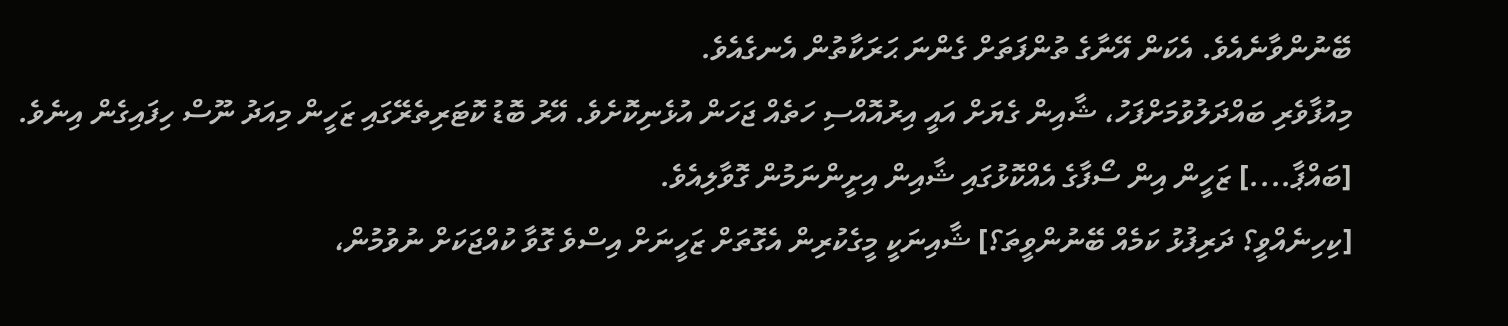ބޭނުންވާނެއެވެ. އެކަން އޭނާގެ ތުންފަތަށް ގެންނަ ޙަރަކާތުން އެނގެއެވެ.
މިއުފާވެރި ބައްދަލުވުމަށްފަހު، ޝާއިން ގެޔަށް އައީ އިރުއޮއްސި ހަތެއް ޖަހަން އުޅެނިކޮށެވެ. އޭރު ބޮޑު ކޮޓަރިތެރޭގައި ޒަހީން މިއަދު ނޫސް ހިފައިގެން އިނެވެ.
[ބައްޕާ....] ޒަހީން އިން ސޯފާގެ އެއްކޮޅުގައި ޝާއިން އިށީންނަމުން ގޮވާލިއެވެ.
[ކިހިނެއްވީ؟ ދަރިފުޅު ކަމެއް ބޭނުންވީތަ؟] ޝާއިނަކީ މީގެކުރިން އެގޮތަށް ޒަހީނަށް އިސްވެ ގޮވާ ކުއްޖަކަށް ނުވުމުން،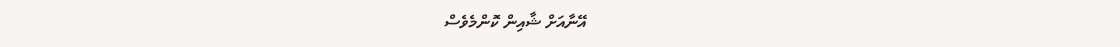އޭނާއަށް ޝާއިން ކޮންމެވެސް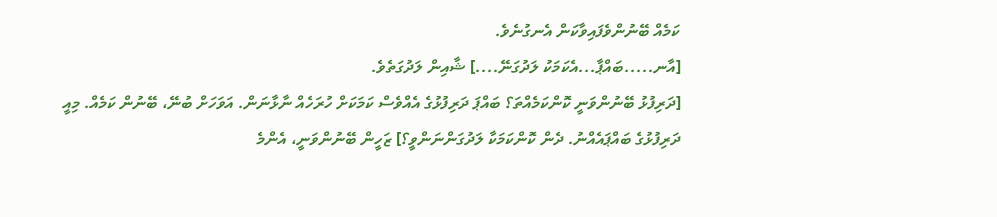ކަމެއް ބޭނުންވެފައިވާކަން އެނގުނެވެ.
[އާނ.....ބައްޕާ...އެކަމަކު ލަދުގަނޭ....] ޝާއިން ލަދުގަތެވެ.
[ދަރިފުޅު ބޭނުންވަނީ ކޮންކަމެއްތަ؟ ބައްޕަ ދަރިފުޅުގެ އެއްވެސް ކަމަކަށް ހުރަހެއް ނާޅާނަން. އަވަހަށް ބުނޭ، ބޭނުން ކަމެއް. މިއީ ދަރިފުޅުގެ ބައްޕައެއްނު. ދެން ކޮންކަމަކާ ލަދުގަންނަންވީ؟] ޒަހީން ބޭނުންވަނީ، އެންމެ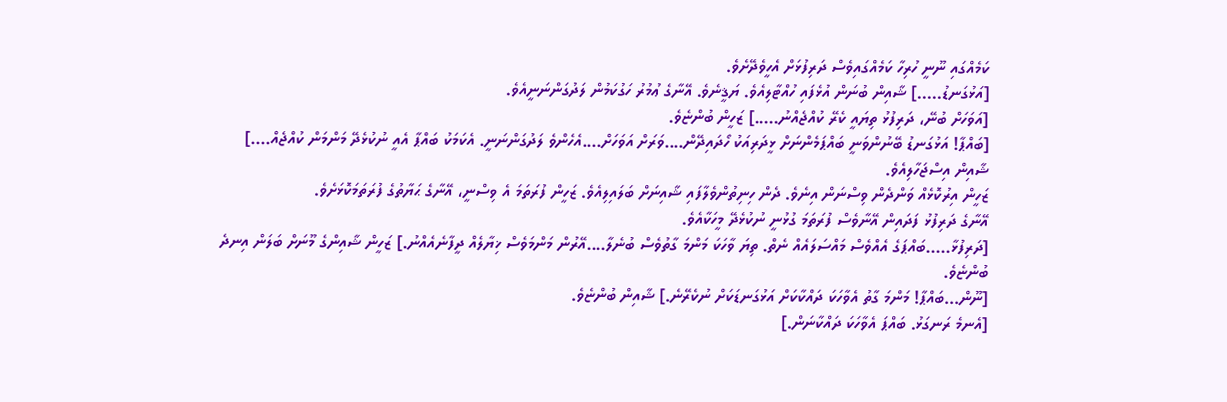ކަމެއްގައި ނޫނީ ހުރިހާ ކަމެއްގައިވެސް ދަރިފުޅަށް އެހީވެދޭށެވެ.
[އަޅުގަނޑު.....] ޝާއިން ބުނަން އުޅެފައި ހުއްޓާލިއެވެ. ޔަޤީނެވެ. އޭނާގެ ޢުމުރު ހަގުކަމުން ލަދުގަންނަނީއެވެ.
[އަވަހަށް ބުނޭ، ދަރިފުޅު ތިޔައީ ކެރޭ ކުއްޖެއްނު.....] ޒަހީން ބުންޏެވެ.
[ބައްޕާ! އަޅުގަނޑު ބޭނުންވަނީ ބައްޕަމެންނަށް ޅީދަރިއަކު ހޯދައިދޭން....ވަރަށް އަވަހަށް....އެހެންވެ ލަދުގަންނަނީ. އެކަމަކު ބައްޕާ އެއީ ނުކުޅެދޭ މަންމަން ކުއްޖެއް....] ޝާއިން އިސްޖަހާލިއެވެ.
ޒަހީން އިރުކޮޅެއް ވަންދެން ވިސްނަން އިނެވެ. ދެން ހިނިތުންވެލާފައި ޝާއިނަށް ބަލައިލިއެވެ. ޒަހީން ފުރަތަމަ އެ ވިސްނީ، އޭނާގެ ޙަޔާތުގެ ފުރަތަމަކޮޅަށެވެ.
އޭނާގެ ދަރިފުޅު ފަދައިން އޭނާވެސް ފުރަތަމަ ގުޅުނީ ނުކުޅެދޭ މީހަކާއެވެ.
[ދަރިފުޅާ.....ބައްޕަގެ އެއްވެސް މައްސަލައެއް ނެތް. ތިޔަ ވާހަކަ މަންމަ ގާތުވެސް ބުނެލާ....އޭރުން މަންމަވެސް ޚިޔާލެއް ދީފާނެއެއްނު.] ޒަހީން ޝާއިންގެ މޫނަށް ބަލަން އިނދެ ބުންޏެވެ.
[ނޫން...ބައްޕާ! މަންމަ ގާތު އެވާހަކަ ދައްކާކަށް އަޅުގަނޑަކަށް ނުކެރޭނެ.] ޝާއިން ބުންޏެވެ.
[އެނމެ ރަނގަޅު. ބައްޕަ އެވާހަކަ ދައްކާނަން.]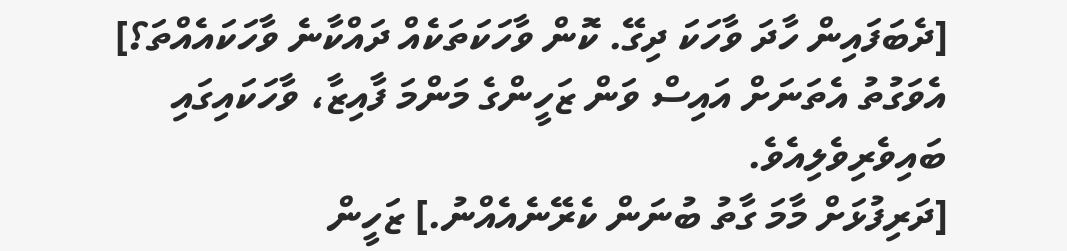[ދެބަފައިން ހާދަ ވާހަކަ ދިގޭ. ކޮން ވާހަކަތަކެއް ދައްކާނެ ވާހަކައެއްތަ؟] އެވަގުތު އެތަނަށް އައިސް ވަން ޒަހީންގެ މަންމަ ފާއިޒާ، ވާހަކައިގައި ބައިވެރިވެލިއެވެ.
[ދަރިފުޅަށް މާމަ ގާތު ބުނަން ކެރޭނެއެއްނު.] ޒަހީން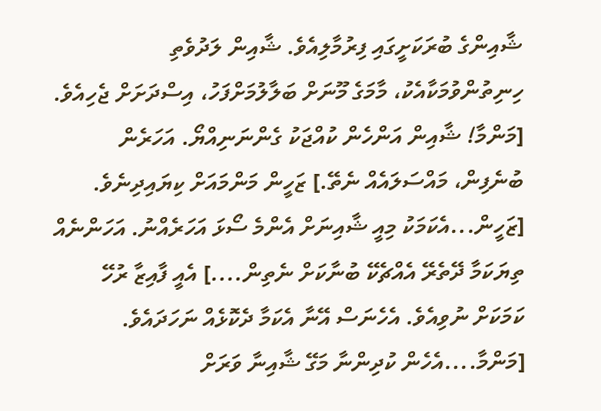ޝާއިންގެ ބުރަކަށީގައި ފިރުމާލިއެވެ. ޝާއިން ލަދުވެތި ހިނިތުންވުމަކާއެކު، މާމަގެ މޫނަށް ބަލާލުމަށްފަހު، އިސްދަށަށް ޖެހިއެވެ.
[މަންމާ! ޝާއިން އަންހެން ކުއްޖަކު ގެންނަނިއްޔޯ. އަހަރެން ބުނެފިން، މައްސަލައެއް ނެތޭ.] ޒަހީން މަންމައަށް ކިޔައިދިނެވެ.
[ޒަހީން...އެކަމަކު މިއީ ޝާއިނަށް އެންމެ ސޯޅަ އަހަރެއްނު. އަހަންނެއް ތިޔަކަމާ ދޭތެރޭ އެއްޗެކޭ ބުނާކަށް ނެތިން....] އެއީ ފާއިޒާ ރުހޭ ކަމަކަށް ނުވިއެވެ. އެހެނަސް އޭނާ އެކަމާ ދެކޮޅެއް ނަހަދައެވެ.
[މަންމާ....އެހެން ކުދިންނާ މަގޭ ޝާއިނާ ވަރަށް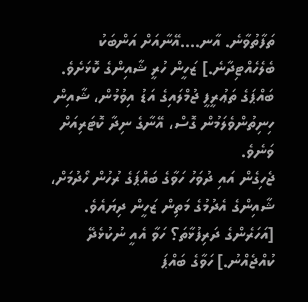ތަފާތުވާނެ. އާނ....އޭނާއަށް އަންބަކު ބެލެހެއްޓިދާނެ.] ޒަހީން ހުރީ ޝާއިންގެ ކޮޅަށެވެ. ބައްޕަގެ ތަޢުރީފީ ޖުމްލައިގެ އަޑު އިވުމުން، ޝާއިން ހިނިތުންވެލަމުން ގޮސް، އޭނާގެ ނިދާ ކޮޓަރިއަށް ވަނެވެ.
ޖެހިގެން އައި ދުވަހު ހަވާގެ ބައްޕަގެ ރުހުން ހޯދުމަށް، ޝާއިންގެ އެދުމުގެ މަތިން ޒަހީން ދިޔައެވެ.
[އަހަރެންގެ ދަރިފުޅާތަ؟ ހަވާ އެއީ ނުކުޅެދޭ ކުއްޖެއްނު.] ހަވާގެ ބައްޕަ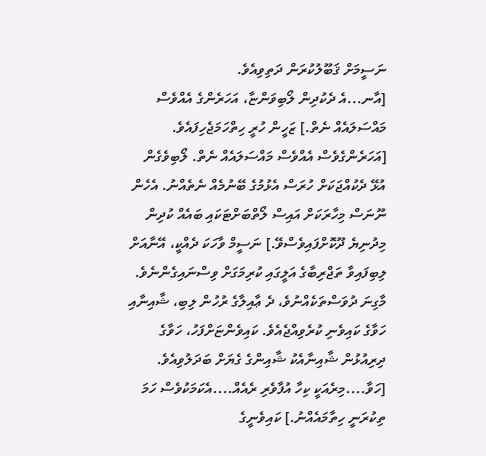ނަސީމަށް ޤަބޫލުކުރަން ދަތިވިއެވެ.
[އާނ...އެ ދެކުދިން ލޯބިވަންޏާ، އަހަރެންގެ އެއްވެސް މައްސަލައެއް ނެތް.] ޒަހީން ހުރީ ހިތްހަމަޖެހިފައެވެ.
[އަހަރެންގެވެސް އެއްވެސް މައްސަލައެއް ނެތް. ލޯބިވެގެން އުޅޭ ދެކުއްޖަކަށް ހުރަސް އެޅުމުގެ ބޭނުމެއް ނެތެއްނު. އެހެން ނޫނަސް މިހާރަކަށް އައިސް ލޯތްބަށްޓަކައި ބައެއް ކުދިން މިދުނިޔެ ދޫކޮށްފައިވެސްވޭ.] ނަސީމް ވާހަކަ ދެއްކީ، އޭނާއަށް ލިބިފައިވާ ތަޖްރިބާގެ އަލީގައި ކުރިމަގަށް ވިސްނައިގެންނެވެ.
މާގިނަ ދުވަސްތަކެއްނުވެ، ދެ ޢާއިލާގެ ރުހުން ލިބި، ޝާއިނާއި ހަވާގެ ކައިވެނި ކުރެވިއްޖެއެވެ. ކައިވެންޏަށްފަހު، ހަވާގެ ދިރިއުޅުން ޝާއިނާއެކު ޝާއިންގެ ގެޔަށް ބަދަލުވިއެވެ.
[ހަވާ....މިރެއަކީ ކިހާ އުފާވެރި ރެއެއް....އެކަމަކުވެސް ހަމަ ތިކުރަނީ ހިތާމައެއްނު.] ކައިވެނީގެ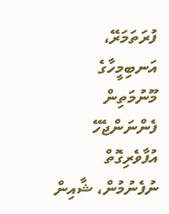ފުރަތަމަރޭ، އަނބިމީހާގެ މޫނުމަތިން ފެންނަންޖެހޭ އުފާވެރިގޮތް ނުފެނުމުން، ޝާއިން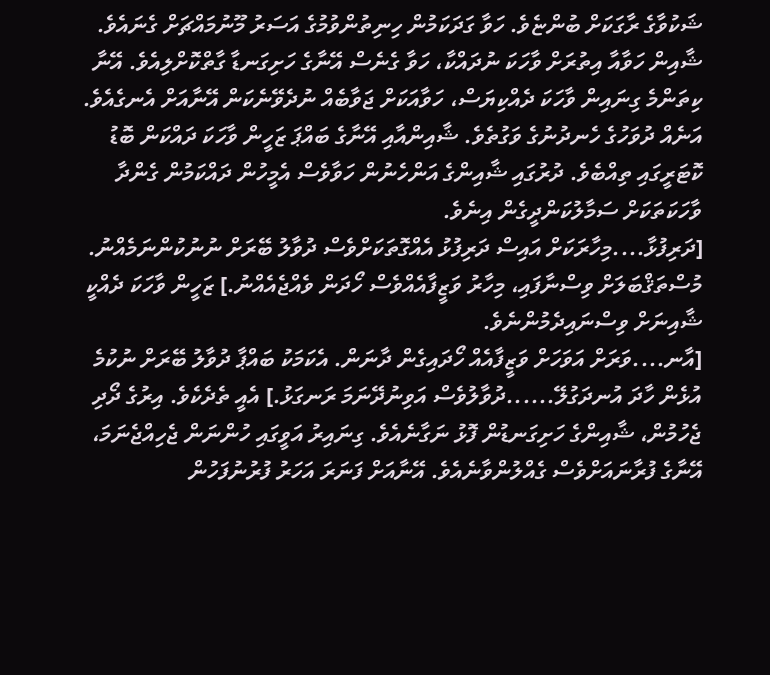ޝަކުވާގެ ރާގަކަށް ބުންޏެވެ. ހަވާ ގަދަކަމުން ހިނިތުންވުމުގެ އަސަރު މޫނުމައްޗަށް ގެނައެވެ. ޝާއިން ހަވާއާ އިތުރަށް ވާހަކަ ނުދައްކާ، ހަވާ ގެނެސް އޭނާގެ ހަށިގަނޑާ ގާތްކޮށްލިއެވެ. އޭނާ ކިތަންމެ ގިނައިން ވާހަކަ ދެއްކިޔަސް، ހަވާއަކަށް ޖަވާބެއް ނުދެވޭނެކަން އޭނާއަށް އެނގެއެވެ.
އަނެއް ދުވަހުގެ ހެނދުނުގެ ވަގުތެވެ. ޝާއިންއާއި އޭނާގެ ބައްޕަ ޒަހީން ވާހަކަ ދައްކަން ބޮޑު ކޮޓަރީގައި ތިއްބެވެ. ދުރުގައި ޝާއިންގެ އަންހެނުން ހަވާވެސް އެމީހުން ދައްކަމުން ގެންދާ ވާހަކަތަކަށް ސަމާލުކަންދީގެން އިނެވެ.
[ދަރިފުޅާ....މިހާރަކަށް އައިސް ދަރިފުޅު އެއްގޮތަކަށްވެސް ދުވާލު ބޭރަށް ނުނުކުންނަމެއްނު. މުސްތަޤްބަލަށް ވިސްނާފައި، މިހާރު ވަޒީފާއެއްވެސް ހޯދަން ވެއްޖެއެއްނު.] ޒަހީން ވާހަކަ ދެއްކީ ޝާއިނަށް ވިސްނައިދެމުންނެވެ.
[އާނ....ވަރަށް އަވަހަށް ވަޒީފާއެއް ހޯދައިގެން ދާނަން. އެކަމަކު ބައްޕާ ދުވާލު ބޭރަށް ނުކުމެ އުޅެން ހާދަ އުނދަގުލޭ......ދުވާލުވެސް އަވިނުދޭނަމަ ރަނގަޅު.] އެއީ ތެދެކެވެ. އިރުގެ ދޯދި ޖެހުމުން، ޝާއިންގެ ހަށިގަނޑުން ފޮޅު ނަގާނެއެވެ. ގިނައިރު އަވީގައި ހުންނަން ޖެހިއްޖެނަމަ، އޭނާގެ ފުރާނައަށްވެސް ގެއްލުންވާނެއެވެ. އޭނާއަށް ފަނަރަ އަހަރު ފުރުނުފަހުން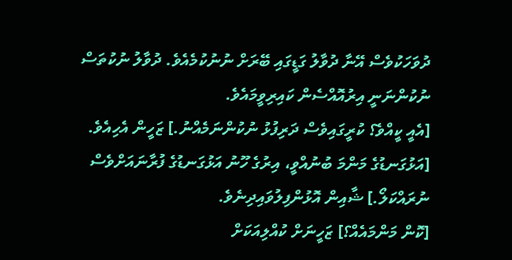ދުވަހަކުވެސް އޭނާ ދުވާލު ގަޑީގައި ބޭރަށް ނުނުކުމެއެވެ. ދުވާލު ނުކުތަސް ނުކުންނަނީ އިރުއޮއްސެން ކައިރިވީމައެވެ.
[އެއީ ކީއްވެ؟ ކުރީގައިވެސް ދަރިފުޅު ނުކުންނަމެއްނު.] ޒަހީން އެހިއެވެ.
[އަޅުގަނޑުގެ މަންމަ ބުނުއްވީ، އިރުގެ ހޫނު އަޅުގަނޑުގެ ފުރާނައަށްވެސް ނުރައްކަލޯ.] ޝާއިން އޮޅުންފިލުވައިދިނެވެ.
[ކޮން މަންމައެއް؟] ޒަހީނަށް ކުއްލިއަކަށް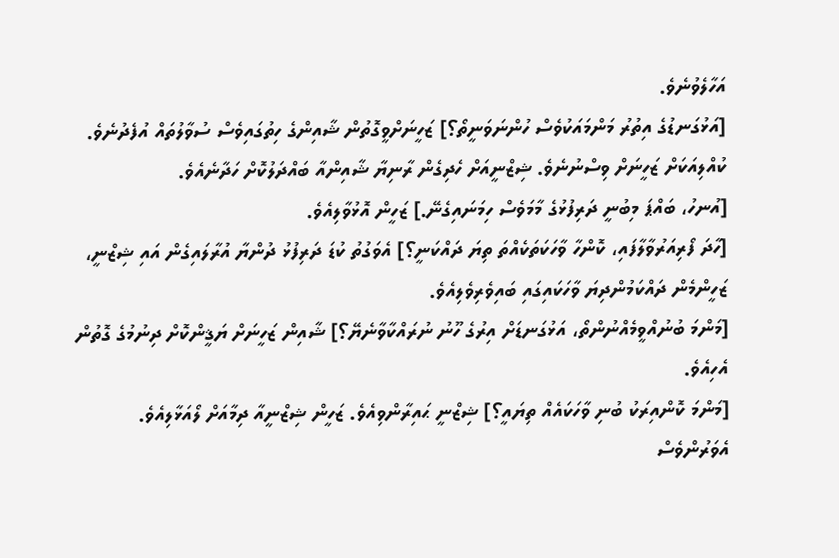އަހާލެވުނެވެ.
[އަޅުގަނޑުގެ އިތުރު މަންމައަކުވެސް ހުންނަވަނީތޯ؟] ޒަހީނަށްވީގޮތުން ޝާއިންގެ ހިތުގައިވެސް ސުވާލުތައް އުފެދުނެވެ. ކުއްލިއަކަށް ޒަހީނަށް ވިސްނުނެވެ. ޝިޒްނީއަށް ހެދިގެން ރާނިޔާ ޝާއިންއާ ބައްދަލުކޮށް ހަދާނެއެވެ.
[އުނހު، ބައްޕަ މިބުނީ ދަރިފުޅުގެ މާމަވެސް ހިމަނައިގެނޭ.] ޒަހީން އޮޅުވާލިއެވެ.
[ހާދަ ފޯރިއަރުވާލާފައި، ކޮންހާ ވާހަކަތަކެއްތަ ތިޔަ ދައްކަނީ؟] އެވަގުތު ކުޑަ ދަރިފުޅު ދުންޔާ އުރާލައިގެން އައި ޝިޒްނީ، ޒަހީންމެން ދައްކަމުންދިޔަ ވާހަކައިގައި ބައިވެރިވެލިއެވެ.
[މަންމަ ބުނުއްވީމެއްނުންތޯ، އަޅުގަނޑަށް އިރުގެ ހޫނު ނުރައްކާވާނެޔޭ؟] ޝާއިން ޒަހީނަށް ޔަޤީންކޮށް ދިނުމުގެ ގޮތުން އެހިއެވެ.
[މަންމަ ކޮންއިރަކު ބުނި ވާހަކައެއް ތިޔައީ؟] ޝިޒްނީ ޙައިރާންވިއެވެ. ޒަހީން ޝިޒްނީއާ ދިމާއަށް ލޯއަޅާލިއެވެ. އެވަރުންވެސް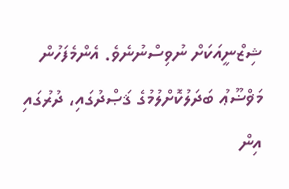ޝިޒްނީއަކަށް ނުވިސްނުނެވެ. އެންމެފަހުން މަޥްޟޫޢު ބަދަލުކޮށްލުމުގެ ޤަޞްދުގައި، ދުރުގައި އިން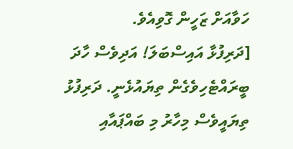ހަވާއަށް ޒަހީން ގޮވިއެވެ.
[ދަރިފުޅާ އައިސްބަލަ! އަދިވެސް ހާދަ ބީރައްޓެހިވެގެން ތިޔައުޅެނީ. ދަރިފުޅު ތިޔައީވެސް މިހާރު މި ބައްޕައާއި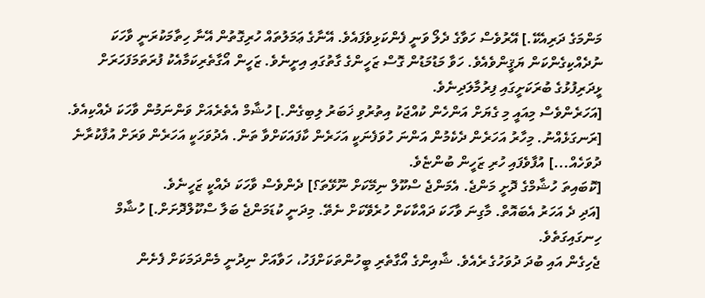މަންމަގެ ދަރިއެކޭ.] އޭރުވެސް ހަވާގެ ދެލޯ ވަނީ ފެންކަޅިވެފައެވެ. އޭނާގެ ޢަމަލުތައް ހުރިގޮތުން އޭނާ ހިތާމަކުރަނީ ވާހަކަ ނުދެއްކިގެންކަން ޔަޤީންވެއެވެ. ހަވާ މަޑުމަޑުން ގޮސް ޒަހީންގެ ގާތުގައި އިށީނެވެ. ޒަހީން އޯގާތެރިކަމާއެކު ފުރަތަމަފަހަރަށް ޅީދަރިފުޅުގެ ބުރަކަށީގައި ފިރުމާލަދިނެވެ.
[އަހަރެންވެސް މިއައީ މި ގެޔަށް އަންހެން ކުއްޖަކު އިތުރުވި ޚަބަރު ލިބިގެން.] ހުޝާމް އެތެރެއަށް ވަންނަމުން ވާހަކަ ދެއްކިއެވެ.
[ރަނގަޅެއްނު. މިހާރު އަހަރެން ދެކެމުން އަންނަ ހުވަފެނަކީ އަހަރެން ކާފައަކަށްވާ ތަން. އެދުވަހަކީ އަހަރެން ވަރަށް އުފާކުރާނެ ދުވަހެއް...] އުފާވެފައި ހުރި ޒަހީން ބުންޏެވެ.
[ކޮބައިތަ ހުޝާމްގެ ދޮށީ މަންޖެ. އެމަންޖެ ސްކޫލް ނިމޭކަށް ނޫޅޭތަ؟] ދެންވެސް ވާހަކަ ދެއްކީ ޒަހީނެވެ.
[އަދި ދެ އަހަރު އެބައޮތް. މާގިނަ ވާހަކަ ދައްކާކަށް ހުރެވޭކަށް ނެތޭ. މިދަނީ ކުޑަމަންޖެ ބަލާ ސްކޫލްދޮށަށް.] ހުޝާމް ހިނގައިގަތެވެ.
ޖެހިގެން އައި ބުދަ ދުވަހުގެ ރެއެވެ. ޝާއިންގެ އޯގާތެރި ބީހުންތަކަށްފަހު، ހަވާއަށް ނިދުނީ މެންދަމަކަށް ފެށެން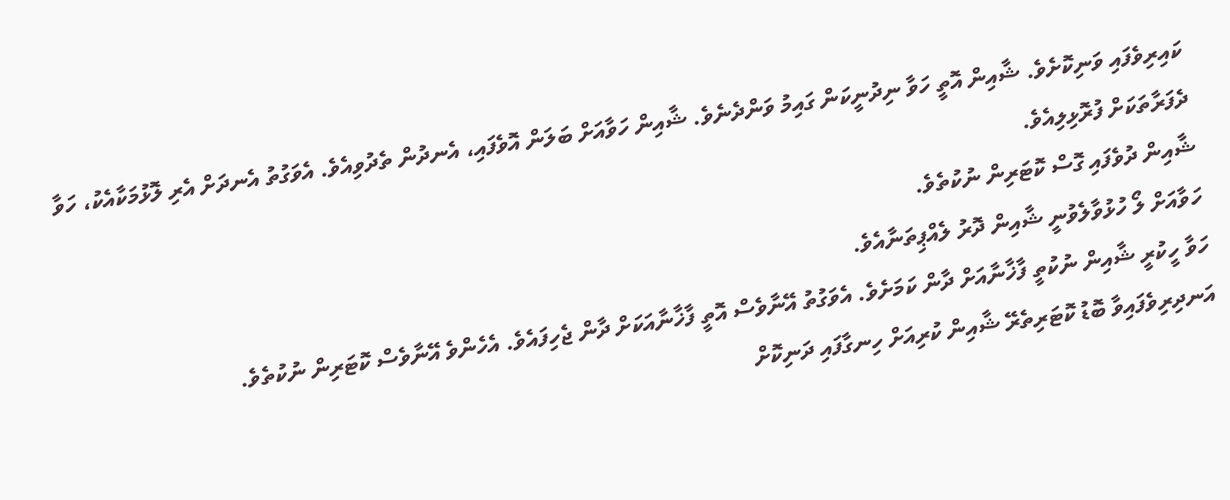ކައިރިވެފައި ވަނިކޮށެވެ. ޝާއިން އޮތީ ހަވާ ނިދުނީކަން ގައިމު ވަންދެނެވެ. ޝާއިން ހަވާއަށް ބަލަން އޮވެފައި، އެނދުން ތެދުވިއެވެ. އެވަގުތު އެނދަށް އެރި ލޮޅުމަކާއެކު، ހަވާ ދެފަރާތަކަށް ފުރޮޅިލިއެވެ.
ޝާއިން ދުވެފައި ގޮސް ކޮޓަރިން ނުކުތެވެ.
ހަވާއަށް ލޯ ހުޅުވާލެވުނީ ޝާއިން ދޮރު ލެއްޕިތަނާއެވެ.
ހަވާ ހީކުރީ ޝާއިން ނުކުތީ ފާޚާނާއަށް ދާން ކަމަށެވެ. އެވަގުތު އޭނާވެސް އޮތީ ފާޚާނާއަކަށް ދާން ޖެހިފައެވެ. އެހެންވެ އޭނާވެސް ކޮޓަރިން ނުކުތެވެ.
އަނދިރިވެފައިވާ ބޮޑު ކޮޓަރިތެރޭ ޝާއިން ކުރިއަށް ހިނގާފައި ދަނިކޮށް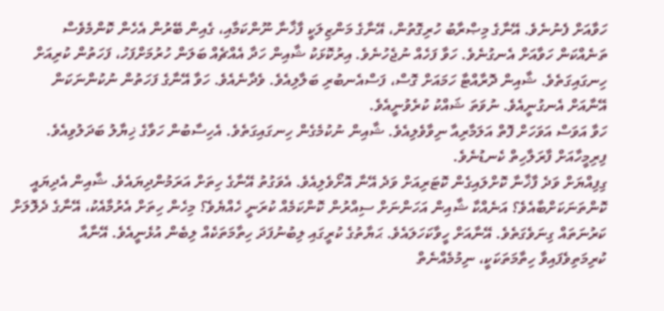ހަވާއަށް ފެނުނެވެ. އޭނާގެ މިޞްރާބު ހުރިގޮތުން، އޭނާގެ މަންޒިލަކީ ފާޚާނާ ނޫންކަމާއި، ގެއިން ބޭރުން އެހެން ކޮންމެވެސް ތަނެއްކަން ހަވާއަށް އެނގުނެވެ. ހަވާ ފަހެއް ނުޖެހުނެވެ. އިރުކޮޅަކު ޝާއިން ހަދާ އެއްޗެއް ބަލަން ހުރުމަށްފަހު، ފަހަތުން ކުރިއަށް ހިނގައިގަތެވެ. ޝާއިން ދޮރާއްޓާ ހަމައަށް ގޮސް، ފަސްއެނބުރި ބަލާލިއެވެ. ވެދާނެއެވެ. ހަވާ އޭނާގެ ފަހަތުން ނުކުންނަކަން އޭނާއަށް އެނގުނީއެވެ. ނުވަތަ ޝައްކު ކުރެވުނީއެވެ.
ހަވާ އަވަސް އަވަހަށް ފޮތް އަލަމާރިއާ ނިވާވެލިއެވެ. ޝާއިން ނުކުމެގެން ހިނގައިގަތެވެ. އެހިސާބުން ހަވާގެ ޚިޔާލު ބަދަލުވިއެވެ. ފިރިމީހާއަށް ފާރަލާހިތް ކެނޑުނެވެ.
ގިފިއްޔަށް ވަދެ ފާޚާނާ ކޮށްލައިގެން ކޮޓަރިއަށް ވަދެ އޭނާ އޮށޯވެލިއެވެ. އެވަގުތު އޭނާގެ ހިތަށް އަރަމުންދިޔައެވެ. ޝާއިން އެދިޔައީ ކޮންތަނަކަށްބާއެވެ؟ އަނެއްކާ ޝާއިން އަހަންނަށް ސިއްރުން ކޮންކަމެއް ކުރަނީ ހެއްޔެވެ؟ މިހެން ހިތަށް އެރުމާއެކު، އޭނާގެ ދެލޮލަށް ކަރުނަތައް ގިނަވެގަތެވެ. އޭނާއަށް ހީވާކަހަލައެވެ. ޙަޔާތުގެ ކުރީގައި ލިބުނުފަދަ ހިތާމަތަކެއް ލިބެން އުޅެނީއެވެ. އޭނާއާ ކުރިމަތިވެފައިވާ ހިތާމަތަކަކީ، ނިމުމެއްނެތް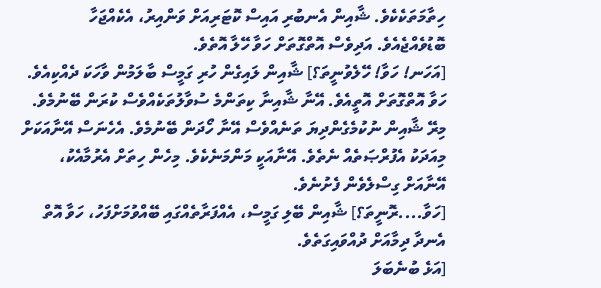ހިތާމަތަކެކެވެ. ޝާއިން އެނބުރި އައިސް ކޮޓަރިއަށް ވަންއިރު، އެކެއްޖަހާ ބޮޑުވެއްޖެއެވެ. އަދިވެސް އޮތްގޮތަށް ހަވާ ހޭލާ އޮތެވެ.
[އަހަނ! ހަވާ! ހޭލެވުނީތަ؟] ޝާއިން ލައިގެން ހުރި ގަމީސް ބާލަމުން ވާހަކަ ދެއްކިއެވެ. ހަވާ އޮތްގޮތަށް އޮތީއެވެ. އޭނާ ޝާއިނާ ކިތަންމެ ސުވާލުތަކެއްވެސް ކުރަން ބޭނުމެވެ. މިރޭ ޝާއިން ނުކުމެގެންދިޔަ ތަނެއްވެސް އޭނާ ހޯދަން ބޭނުމެވެ. އެހެނަސް އޭނާއަކަށް މިއަދަކު އެފުރްޞަތެއް ނެތެވެ. އޭނާއަކީ މަންމަނެކެވެ. މިހެން ހިތަށް އެރުމާއެކު، އޭނާއަށް ގިސްލެވެން ފެށުނެވެ.
[ހަވާ....ރޮނީތަ؟] ޝާއިން ބޭލި ގަމީސް، އެއްފަރާތެއްގައި ބޭއްވުމަށްފަހު، ހަވާ އޮތް އެނދާ ދިމާއަށް ދުއްވައިގަތެވެ.
[އަޅެ ބުނެބަލަ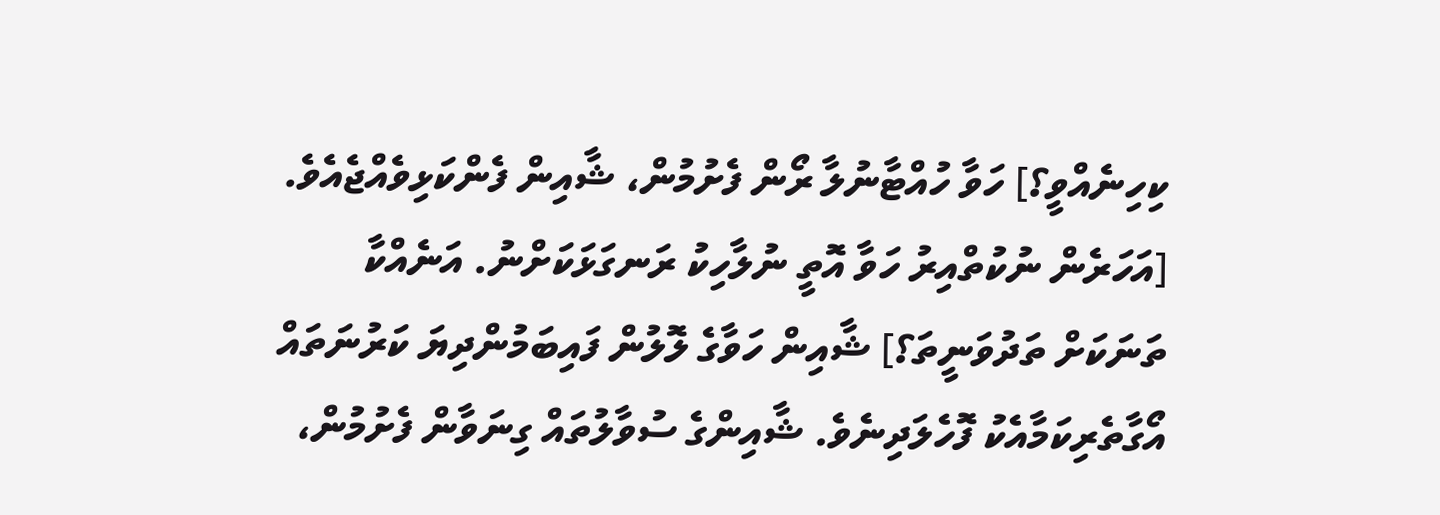ކިހިނެއްވީ؟] ހަވާ ހުއްޓާނުލާ ރޯން ފެށުމުން، ޝާއިން ފެންކަޅިވެއްޖެއެވެ.
[އަހަރެން ނުކުތްއިރު ހަވާ އޮތީ ނުލާހިކު ރަނގަޅަކަށްނު. އަނެއްކާ ތަނަކަށް ތަދުވަނީތަ؟] ޝާއިން ހަވާގެ ލޮލުން ފައިބަމުންދިޔަ ކަރުނަތައް އޯގާތެރިކަމާއެކު ފޮހެލަދިނެވެ. ޝާއިންގެ ސުވާލުތައް ގިނަވާން ފެށުމުން،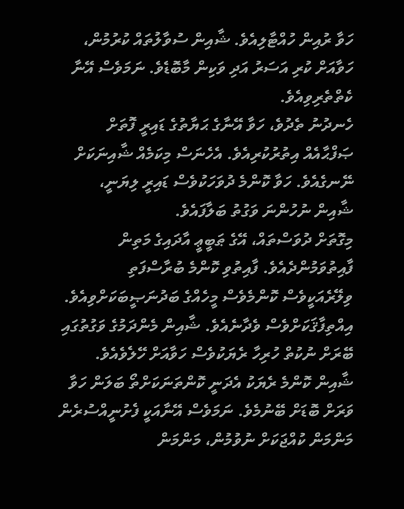ހަވާ ރުއިން ހުއްޓާލިއެވެ. ޝާއިން ސުވާލުތައް ކުރުމުން، ހަވާއަށް ކުރި އަސަރު އަދި ވަކިން މާބޮޑެވެ. ނަމަވެސް އޭނާ ކެތްތެރިވިއެވެ.
ހެނދުނު ތެދުވެ، ހަވާ އޭނާގެ ޙަޔާތުގެ ޑައިރީ ފޮތަށް ޞަފްޙާއެއް އިތުރުކުރިއެވެ. އެހެނަސް މިކަމެއް ޝާއިނަކަށް ނޭނގެއެވެ. ހަވާ ކޮންމެ ދުވަހަކުވެސް ޑައިރީ ލިޔަނީ، ޝާއިން ނުހުންނަ ވަގުތު ބަލާފައެވެ.
މިގޮތަށް ދުވަސްތައް، އޭގެ ޠަބީޢީ އާދައިގެ މަތިން ފާއިތުވަމުންދެއެވެ. ފާއިތުވި ކޮންމެ ބުރާސްފަތި ވިލޭރެއަކީވެސް ކޮންމެވެސް މީހެއްގެ ބަދުނަޞީބަކަށްވިއެވެ.
އިއްތިފާޤަކަށްވެސް ވެދާނެއެވެ. ޝާއިން މެންދަމުގެ ވަގުތުގައި ބޭރަށް ނުކުތް ހުރިހާ ރެޔަކުވެސް ހަވާއަށް ހޭލެވެއެވެ. ޝާއިން ކޮންމެ ރެޔަކު އެދަނީ ކޮންތަނަކަށްތޯ ބަލަން ހަވާ ވަރަށް ބޮޑަށް ބޭނުމެވެ. ނަމަވެސް އޭނާއަކީ ފެށުނީއްސުރެން މަންމަން ކުއްޖަކަށް ނުވުމުން، މަންމަން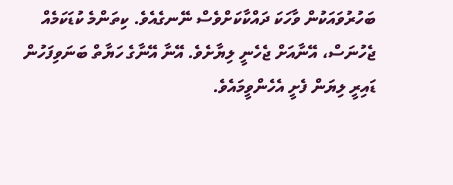ބަހުރުވައަކުން ވާހަކަ ދައްކާކަށްވެސް ނޭނގެއެވެ. ކިތަންމެ ކުޑަކަމެއް ޖެހުނަސް، އޭނާއަށް ޖެހެނީ ލިޔާށެވެ. އޭނާ އޭނާގެ ހަޔާތް ބަނަވިފަހުން ޑައިރީ ލިޔަން ފެށީ އެހެންވީމައެވެ.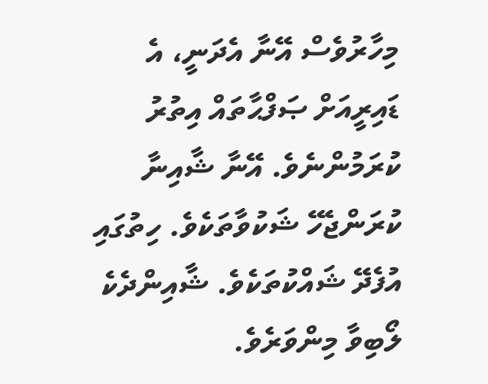މިހާރުވެސް އޭނާ އެދަނީ، އެ ޑައިރީއަށް ޞަފްޙާތައް އިތުރު ކުރަމުންނެވެ. އޭނާ ޝާއިނާ ކުރަންޖެހޭ ޝަކުވާތަކެވެ. ހިތުގައި އުފެދޭ ޝައްކުތަކެވެ. ޝާއިންދެކެ ލޯބިވާ މިންވަރެވެ.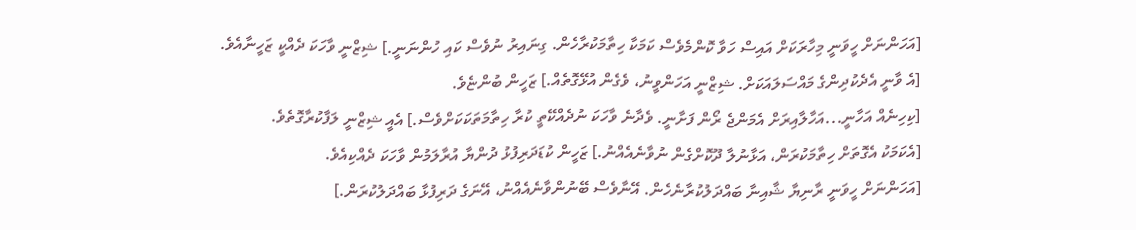[އަހަންނަށް ހީވަނީ މިހާރަކަށް އައިސް ހަވާ ކޮންމެވެސް ކަމަކާ ހިތާމަކުރާހެން. ގިނައިރު ނުވެސް ކައި ހުންނަނީ.] ޝިޒްނީ ވާހަކަ ދެއްކީ ޒަހީނާއެވެ.
[އެ ވާނީ އެދެކުދިންގެ މައްސަލައަކަށް. ޝިޒްނީ އަހަންވީނު، ވެގެން އުޅޭގޮތެއް.] ޒަހީން ބުންޏެވެ.
[ކިހިނެއް އަހާނީ...އަހާލާއިރަށް އެމަންޖެ ރޯން ފަށާނީ. ވެދާނެ ވާހަކަ ނުދެއްކޭތީ ކުރާ ހިތާމަތަކަކަށްވެސް.] އެއީ ޝިޒްނީ ލަފާކުރާގޮތެވެ.
[އެކަމަކު އެގޮތަށް ހިތާމަކުރަން، އަޅާނުލާ ދޫކޮށްގެން ނުވާނެއެއްނު.] ޒަހީން ކުޑަދަރިފުޅު ދުންޔާ އުރާލަމުން ވާހަކަ ދެއްކިއެވެ.
[އަހަންނަށް ހީވަނީ ރާނިޔާ ޝާއިނާ ބައްދަލުކުރާނެހެން. އޭނާވެސް ބޭނުންވާނެއެއްނު، އޭނަގެ ދަރިފުޅާ ބައްދަލުކުރަން.]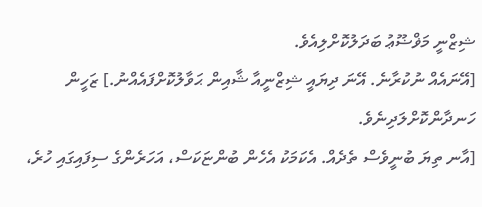ޝިޒްނީ މަޥްޟޫޢު ބަދަލުކޮށްލިއެވެ.
[އޭނައެއް ނުކުރާނެ. އޭނަ ދިޔައީ ޝިޒްނީއާ ޝާއިން ޙަވާލުކޮށްފައެއްނު.] ޒަހީން ހަނދާންކޮށްލަދިނެވެ.
[އާނ ތިޔަ ބުނީވެސް ތެދެއް. އެކަމަކު އެހެން ބުންޏަކަސް، އަހަރެންގެ ސިފައިގައި ހުރެ،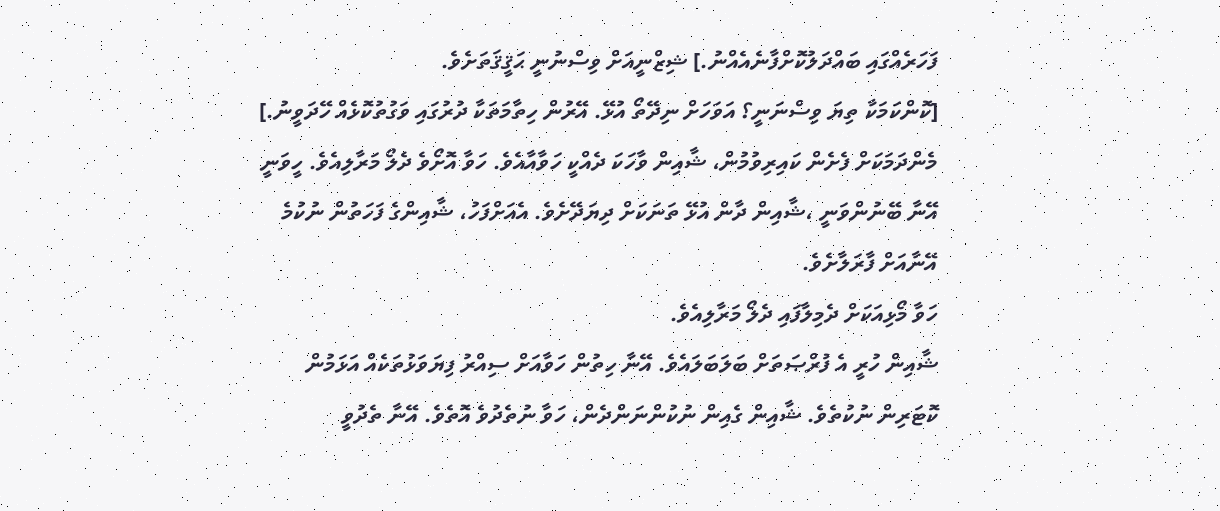ފަހަރެއްގައި ބައްދަލުކޮށްފާނެއެއްނު.] ޝިޒްނީއަށް ވިސްނުނީ ޙަޤީޤަތަށެވެ.
[ކޮންކަމަކާ ތިޔަ ވިސްނަނީ؟ އަވަހަށް ނިދޭތޯ އުޅޭ. އޭރުން ހިތާމަތަކާ ދުރުގައި ވަގުތުކޮޅެއް ހޭދަވީނު.] މެންދަމަކަށް ފެށެން ކައިރިވުމުން، ޝާއިން ވާހަކަ ދެއްކީ ހަވާއާއެވެ. ހަވާ އޮށޯވެ ދެލޯ މަރާލިއެވެ. ހީވަނީ އޭނާ ބޭނުންވަނީ ،ޝާއިން ދާން އުޅޭ ތަނަކަށް ދިޔަދޭށެވެ. އެއަށްފަހު، ޝާއިންގެ ފަހަތުން ނުކުމެ އޭނާއަށް ފާރަލާށެވެ.
ހަވާ މޯޅިއަކަށް ދެމިލާފައި ދެލޯ މަރާލިއެވެ.
ޝާއިން ހުރީ އެ ފުރްޞަތަށް ބަލަބަލައެވެ. އޭނާ ހިތުން ހަވާއަށް ސިއްރު ފިޔަވަޅުތަކެއް އަޅަމުން ކޮޓަރިން ނުކުތެވެ. ޝާއިން ގެއިން ނުކުންނަންދެން، ހަވާ ނުތެދުވެ އޮތެވެ. އޭނާ ތެދުވީ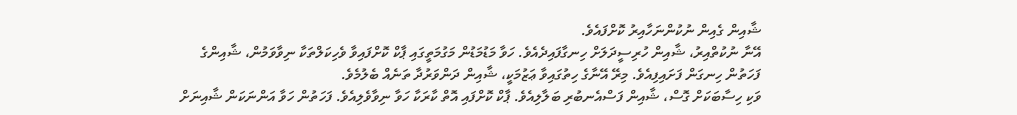ޝާއިން ގެއިން ނުކުންނަހާއިރު ކޮށްފައެވެ.
އޭނާ ނުކުތްއިރު، ޝާއިން ހުރިސީދަލަށް ހިނގާފައިދެއެވެ. ހަވާ މަޑުމަޑުން މަގުމަތީގައި ޕާކް ކޮށްފައިވާ ވެހިކަލްތަކާ ނިވާވަމުން، ޝާއިންގެ ފަހަތުން ހިނގަން ފަށައިފިއެވެ. މިރޭ އޭނާގެ ހިތުގައިވާ ޢަޒުމަކީ، ޝާއިން ދަންވަރުދާ ތަނެއް ބެލުމެވެ.
ވަކި ހިސާބަކަށް ގޮސް، ޝާއިން ފަސްއެނބުރި ބަލާލިއެވެ. ޕާކް ކޮށްފައި އޮތް ކާރަކާ ހަވާ ނިވާވެލިއެވެ. ފަހަތުން ހަވާ އަންނަކަން ޝާއިނަށް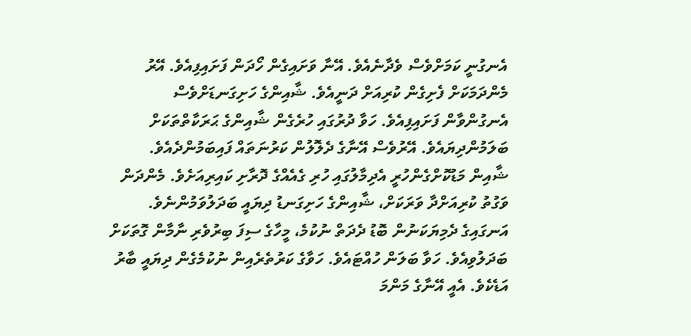އެނގުނީ ކަމަށްވެސް ވެދާނެއެވެ. އޭނާ ވަށައިގެން ހޯދަން ފަށައިފިއެވެ. އޭރު މެންދަމަކަށް ފެށިގެން ކުރިއަށް ދަނީއެވެ. ޝާއިންގެ ހަށިގަނޑަށްވެސް އެނގުންވާން ފަށައިފިއެވެ. ހަވާ ދުރުގައި ހުރެގެން ޝާއިންގެ ޙަރަކާތްތަކަށް ބަލަމުންދިޔައެވެ. އޭރުވެސް އޭނާގެ ދެލޮލުން ކަރުނަތައް ފައިބަމުންދެއެވެ.
ޝާއިން މަޑުކޮށްގެންހުރީ އެދިމާލުގައި ހުރި ގެއެއްގެ ދޮރާށި ކައިރިއަށެވެ. މެންދަން ވަގުތު ކުރިއަށްދާ ވަރަކަށް، ޝާއިންގެ ހަށިގަނޑު ދިޔައީ ބަދަލުވަމުންނެވެ. އަނގައިގެ ދެމިޔަކަނުން ބޮޑު ދެދަތް ނުކުމެ، މީހާގެ ސިފަ ބިރުވެރި ނާމާން ގޮތަކަށް ބަދަލުވިއެވެ. ހަވާ ބަލަން ހުއްޓައެވެ. ހަވާގެ ކަރުތެރެއިން ނުކުމެގެން ދިޔައީ ބާރު އަޑެކެވެ. އެއީ އޭނާގެ މަންމަ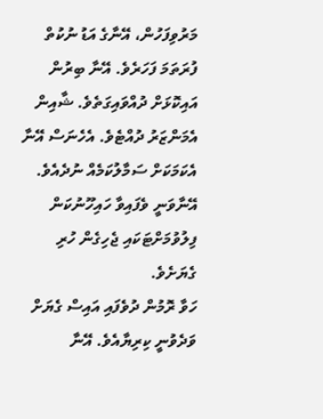މަރުވިފަހުން، އޭނާގެ އަޑު ނުކުތް ފުރަތަމަ ފަހަރެވެ. އޭނާ ބިރުން އައިކޮޅަށް ދުއްވައިގަތެވެ. ޝާއިން އެމަންޒަރު ދުއްޓެވެ. އެހެނަސް އޭނާ އެކަމަކަށް ސަމާލުކަމެއް ނުދެއެވެ. އޭނާވަނީ ވެފައިވާ ހައިހޫނުކަން ފިލުވުމަށްޓަކައި ޖެހިގެން ހުރި ގެޔަށެވެ.
ހަވާ ރޮމުން ދުވެފައި އައިސް ގެޔަށް ވަދެވުނީ ކިރިޔާއެވެ. އޭނާ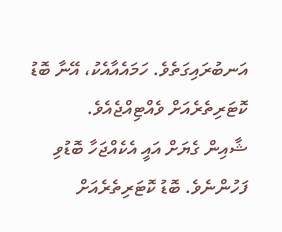އަނބުރައިގަތެވެ. ހަމައެއާއެކު، އޭނާ ބޮޑު ކޮޓަރިތެރެއަށް ވެއްޓިއްޖެއެވެ.
ޝާއިން ގެޔަށް އައީ އެކެއްޖަހާ ބޮޑުވި ފަހުންނެވެ. ބޮޑު ކޮޓަރިތެރެއަށް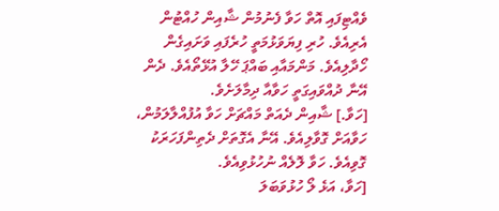ވެއްޓިފައި އޮތް ހަވާ ފެނުމުން ޝާއިން ހުއްޓުން އެރިއެވެ. ހުރި ފިޔަވަޅުމަތީ ހުރެފައި ވަށައިގެން ހޯދާލިއެވެ. މަންމައާއި ބައްޕަ ހޭލާ އުޅޭތޯއެވެ. ދެން އޭނާ ދުއްވައިގަތީ ހަވާއާ ދިމާލަށެވެ.
[ހަވާ.] ޝާއިން ދެއަތް މައްޗަށް ހަވާ އުފުއްލާލަމުން، ހަވާއަށް ގޮވާލިއެވެ. އޭނާ އެގޮތަށް ދެތިންފަހަރަކު ގޮވިއެވެ. ހަވާ ލޮލެއް ނުހުޅުވިއެވެ.
[ހަވާ، އަޅެ ލޯ ހުޅުވަބަލަ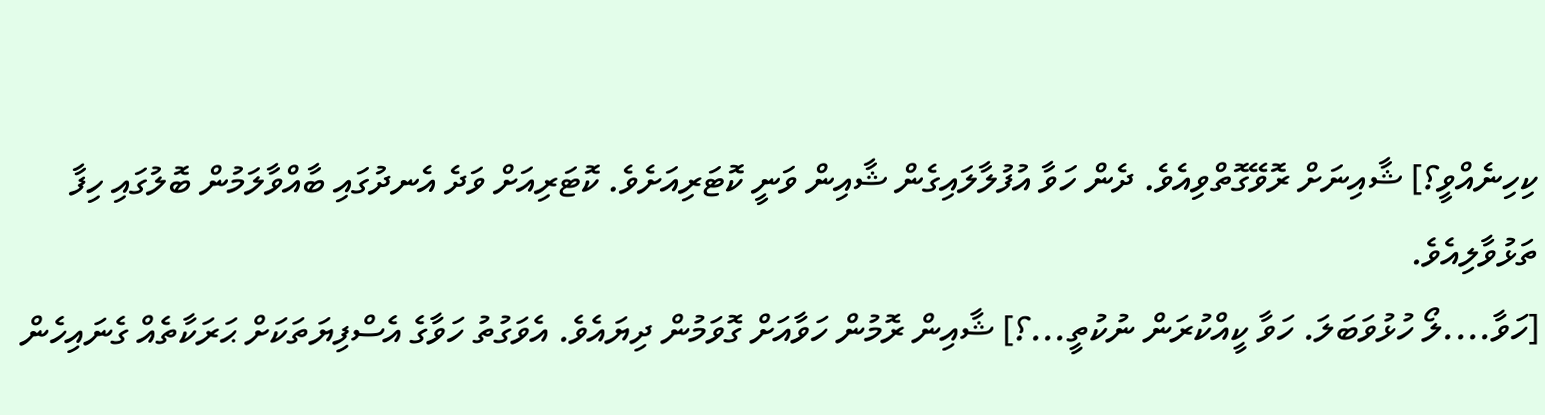ކިހިނެއްވީ؟] ޝާއިނަށް ރޮވޭގޮތްވިއެވެ. ދެން ހަވާ އުފުލާލައިގެން ޝާއިން ވަނީ ކޮޓަރިއަށެވެ. ކޮޓަރިއަށް ވަދެ އެނދުގައި ބާއްވާލަމުން ބޮލުގައި ހިފާ ތަޅުވާލިއެވެ.
[ހަވާ....ލޯ ހުޅުވަބަލަ. ހަވާ ކީއްކުރަން ނުކުތީ...؟] ޝާއިން ރޮމުން ހަވާއަށް ގޮވަމުން ދިޔައެވެ. އެވަގުތު ހަވާގެ އެސްފިޔަތަކަށް ޙަރަކާތެއް ގެނައިހެން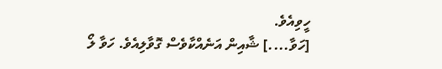ހީވިއެވެ.
[ހަވާ....] ޝާއިން އަނެއްކާވެސް ގޮވާލިއެވެ. ހަވާ ލޯ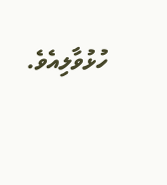ހުޅުވާލިއެވެ.